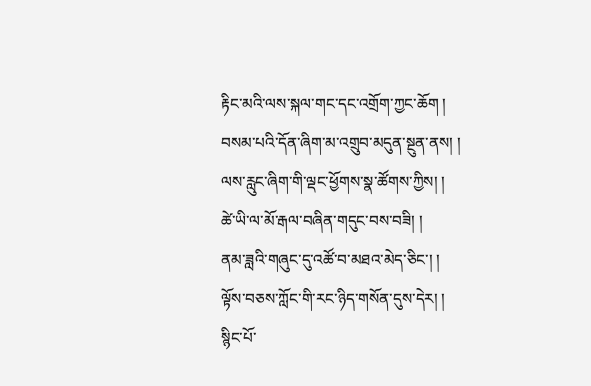རྟིང་མའི་ལས་སྐལ་གང་དང་འགྲོག་ཀྱང་ཆོག །
བསམ་པའི་དོན་ཞིག་མ་འགྲུབ་མདུན་སྔུན་ནས། །
ལས་རླུང་ཞིག་གི་ལྡང་ཕྱོགས་སྣ་ཚོགས་ཀྱིས། །
ཚེ་ཡི་ལ་མོ་རྒལ་བཞིན་གདུང་བས་བཟི། །
ནམ་ཟླའི་གཞུང་དུ་འཚོ་བ་མཐའ་མེད་ཅིང་། །
ལྟོས་བཅས་ཀློང་གི་རང་ཉིད་གསོན་དུས་དེར། །
སྙིང་པོ་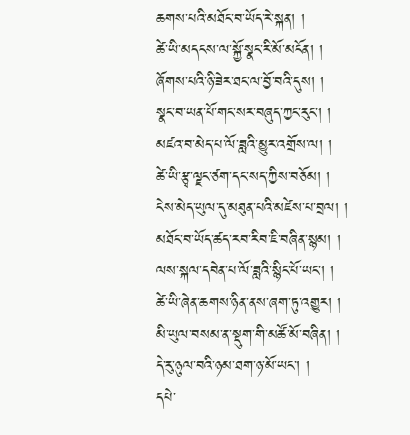ཆགས་པའི་མཐོང་བ་ཡོད་རེ་སྐན། །
ཚེ་ཡི་མདངས་ལ་སྐྱོ་སྣང་རི་མོ་མངོན། །
ཞོགས་པའི་ཉི་ཟེར་ཐང་ལ་བྱོ་བའི་དུས། །
སྣང་བ་ཡན་པོ་གང་སར་བཞུད་ཀྱང་རུང་། །
མཛའ་བ་མེད་པ་ལོ་ཟླའི་མྱུར་འགྲོས་ལ། །
ཚེ་ཡི་རྩྭ་ལྗང་ཙག་དང་སད་ཀྱིས་བཅོམ། །
ངེས་མེད་ཡུལ་དུ་མཐུན་པའི་མཛེས་པ་བྲལ། །
མཐོང་བ་ཡོད་ཚད་རབ་རིབ་ཇི་བཞིན་སྙམ། །
ལས་སྐལ་དབེན་པ་ལོ་ཟླའི་སྙིང་པོ་ཡང་། །
ཚེ་ཡི་ཞེན་ཆགས་ཉིན་ནས་ཞག་ཏུ་འགྱུར། །
མི་ཡུལ་བསམ་ན་སྡུག་གི་མཚོ་མོ་བཞིན། །
དེ་རུ་ཉུལ་བའི་ཉམ་ཐག་ཉ་མོ་ཡང་། །
དཔེ་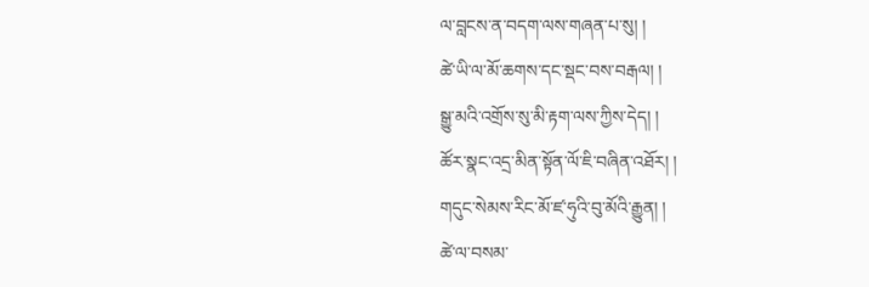ལ་བླངས་ན་བདག་ལས་གཞན་པ་སུ། །
ཚེ་ཡི་ལ་མོ་ཆགས་དང་སྡང་བས་བརྒལ། །
སྒྱུ་མའི་འགྲོས་སུ་མི་རྟག་ལས་ཀྱིས་དེད། །
ཚོར་སྣང་འདྲ་མིན་སྟོན་ལོ་ཇི་བཞིན་འཐོར། །
གདུང་སེམས་རིང་མོ་ཛ་ཧུའི་བུ་མོའི་རྒྱུན། །
ཚེ་ལ་བསམ་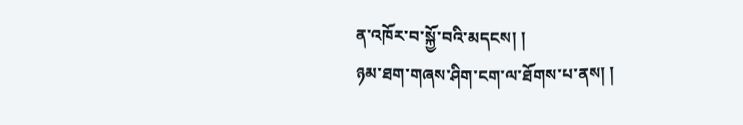ན་འཁོར་བ་སྐྱོ་བའི་མདངས། །
ཉམ་ཐག་གཞས་ཤིག་ངག་ལ་ཐོགས་པ་ནས། །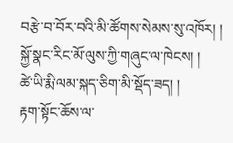བརྩེ་བ་བོར་བའི་མི་ཚོགས་སེམས་སུ་འཁོར། །
སྐྱོ་སྣང་རིང་མོ་ལུས་ཀྱི་གཞུང་ལ་ཁེངས། །
ཚེ་ཡི་རྨི་ལམ་སྐད་ཅིག་མི་སྡོད་ཟད། །
རྟག་སྟོང་ཆོས་ལ་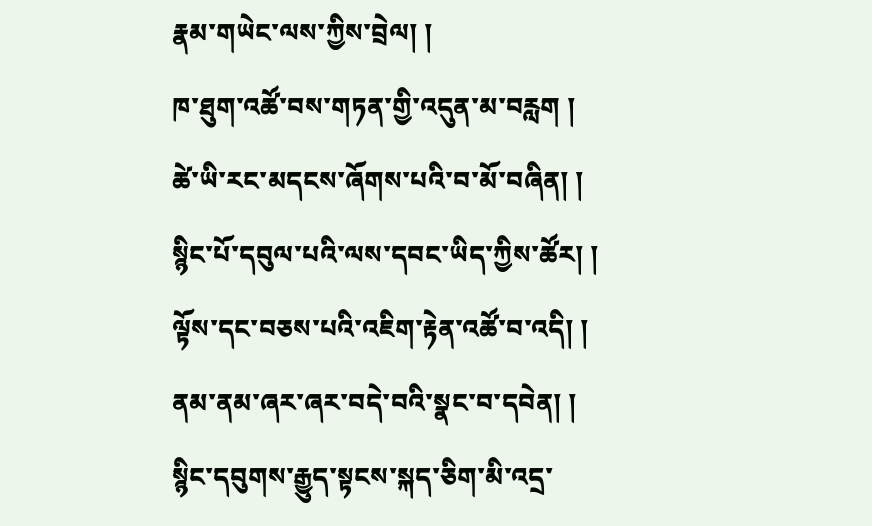རྣམ་གཡེང་ལས་ཀྱིས་བྲེལ། །
ཁ་ཐུག་འཚོ་བས་གཏན་གྱི་འདུན་མ་བརླག །
ཚེ་ཡི་རང་མདངས་ཞོགས་པའི་བ་མོ་བཞིན། །
སྙིང་པོ་དབུལ་པའི་ལས་དབང་ཡིད་ཀྱིས་ཚོར། །
ལྟོས་དང་བཅས་པའི་འཇིག་རྟེན་འཚོ་བ་འདི། །
ནམ་ནམ་ཞར་ཞར་བདེ་བའི་སྣང་བ་དབེན། །
སྙིང་དབུགས་རྒྱུད་སྟངས་སྐད་ཅིག་མི་འདྲ་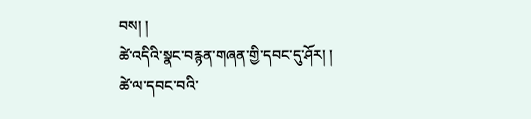བས། །
ཚེ་འདིའི་སྣང་བརྙན་གཞན་གྱི་དབང་དུ་ཤོར། །
ཚེ་ལ་དབང་བའི་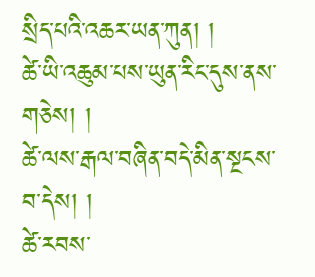སྲིད་པའི་འཆར་ཡན་ཀུན། །
ཚེ་ཡི་འཆུམ་པས་ཡུན་རིང་དུས་ནས་གཅེས། །
ཚེ་ལས་རྒལ་བཞིན་བདེ་མིན་སྔངས་བ་དེས། །
ཚེ་རབས་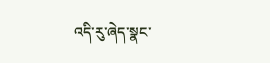འདི་རུ་ཞེད་སྣང་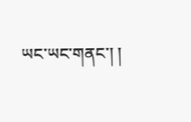ཡང་ཡང་གནང་། །